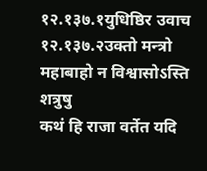१२.१३७.१युधिष्ठिर उवाच
१२.१३७.२उक्तो मन्त्रो महाबाहो न विश्वासोऽस्ति शत्रुषु
कथं हि राजा वर्तेत यदि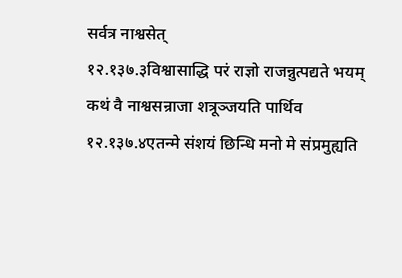सर्वत्र नाश्वसेत्
१२.१३७.३विश्वासाद्धि परं राज्ञो राजन्नुत्पद्यते भयम्
कथं वै नाश्वसन्राजा शत्रूञ्जयति पार्थिव
१२.१३७.४एतन्मे संशयं छिन्धि मनो मे संप्रमुह्यति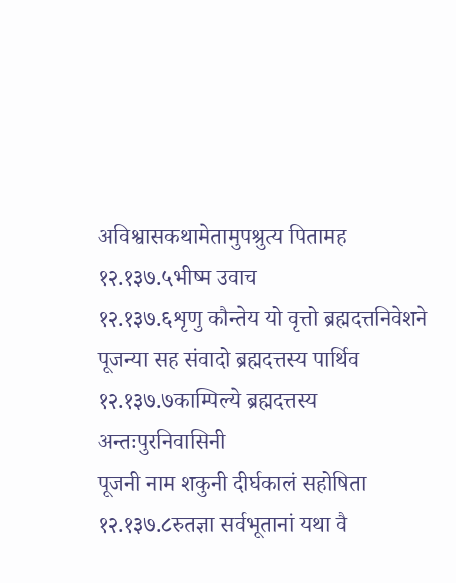अविश्वासकथामेतामुपश्रुत्य पितामह
१२.१३७.५भीष्म उवाच
१२.१३७.६शृणु कौन्तेय यो वृत्तो ब्रह्मदत्तनिवेशने
पूजन्या सह संवादो ब्रह्मदत्तस्य पार्थिव
१२.१३७.७काम्पिल्ये ब्रह्मदत्तस्य अन्तःपुरनिवासिनी
पूजनी नाम शकुनी दीर्घकालं सहोषिता
१२.१३७.८रुतज्ञा सर्वभूतानां यथा वै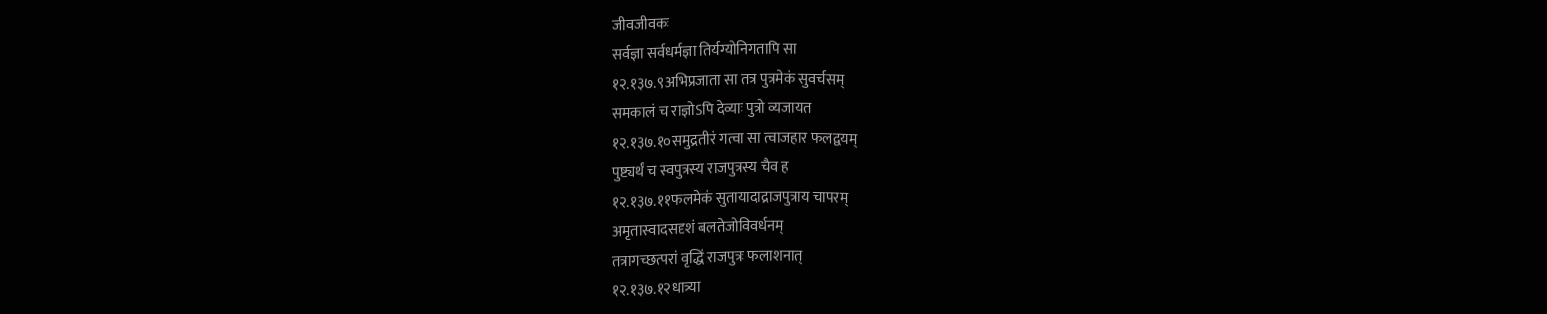जीवजीवकः
सर्वज्ञा सर्वधर्मज्ञा तिर्यग्योनिगतापि सा
१२.१३७.९अभिप्रजाता सा तत्र पुत्रमेकं सुवर्चसम्
समकालं च राज्ञोऽपि देव्याः पुत्रो व्यजायत
१२.१३७.१०समुद्रतीरं गत्वा सा त्वाजहार फलद्वयम्
पुष्ट्यर्थं च स्वपुत्रस्य राजपुत्रस्य चैव ह
१२.१३७.११फलमेकं सुतायादाद्राजपुत्राय चापरम्
अमृतास्वादसदृशं बलतेजोविवर्धनम्
तत्रागच्छत्परां वृद्धिं राजपुत्रः फलाशनात्
१२.१३७.१२धात्र्या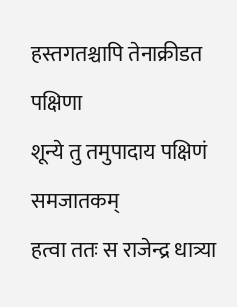हस्तगतश्चापि तेनाक्रीडत पक्षिणा
शून्ये तु तमुपादाय पक्षिणं समजातकम्
हत्वा ततः स राजेन्द्र धात्र्या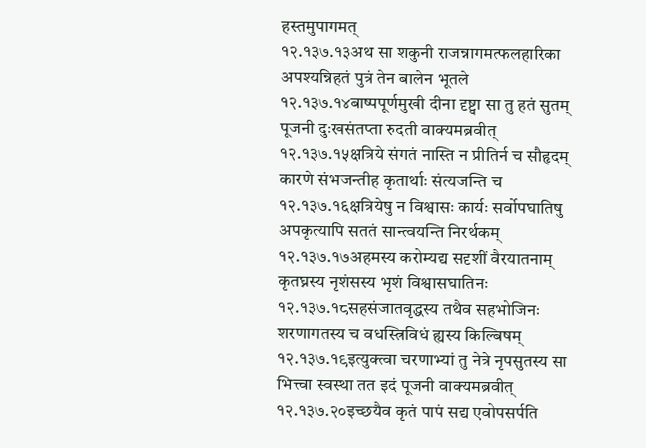हस्तमुपागमत्
१२.१३७.१३अथ सा शकुनी राजन्नागमत्फलहारिका
अपश्यन्निहतं पुत्रं तेन बालेन भूतले
१२.१३७.१४बाष्पपूर्णमुखी दीना दृष्ट्वा सा तु हतं सुतम्
पूजनी दुःखसंतप्ता रुदती वाक्यमब्रवीत्
१२.१३७.१५क्षत्रिये संगतं नास्ति न प्रीतिर्न च सौहृदम्
कारणे संभजन्तीह कृतार्थाः संत्यजन्ति च
१२.१३७.१६क्षत्रियेषु न विश्वासः कार्यः सर्वोपघातिषु
अपकृत्यापि सततं सान्त्वयन्ति निरर्थकम्
१२.१३७.१७अहमस्य करोम्यद्य सदृशीं वैरयातनाम्
कृतघ्नस्य नृशंसस्य भृशं विश्वासघातिनः
१२.१३७.१८सहसंजातवृद्धस्य तथैव सहभोजिनः
शरणागतस्य च वधस्त्रिविधं ह्यस्य किल्बिषम्
१२.१३७.१९इत्युक्त्वा चरणाभ्यां तु नेत्रे नृपसुतस्य सा
भित्त्वा स्वस्था तत इदं पूजनी वाक्यमब्रवीत्
१२.१३७.२०इच्छयैव कृतं पापं सद्य एवोपसर्पति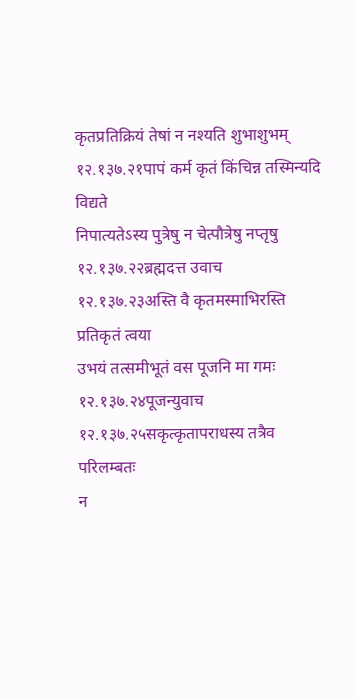कृतप्रतिक्रियं तेषां न नश्यति शुभाशुभम्
१२.१३७.२१पापं कर्म कृतं किंचिन्न तस्मिन्यदि विद्यते
निपात्यतेऽस्य पुत्रेषु न चेत्पौत्रेषु नप्तृषु
१२.१३७.२२ब्रह्मदत्त उवाच
१२.१३७.२३अस्ति वै कृतमस्माभिरस्ति प्रतिकृतं त्वया
उभयं तत्समीभूतं वस पूजनि मा गमः
१२.१३७.२४पूजन्युवाच
१२.१३७.२५सकृत्कृतापराधस्य तत्रैव परिलम्बतः
न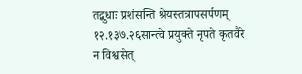तद्बुधाः प्रशंसन्ति श्रेयस्तत्रापसर्पणम्
१२.१३७.२६सान्त्वे प्रयुक्ते नृपते कृतवैरे न विश्वसेत्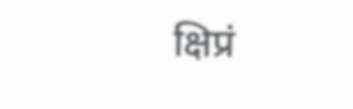क्षिप्रं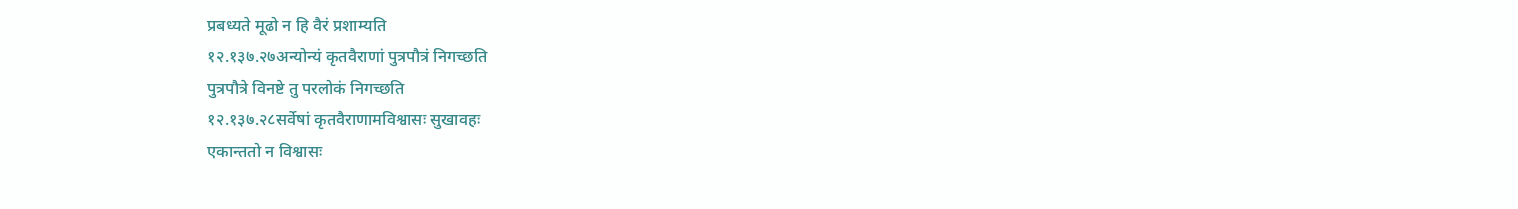प्रबध्यते मूढो न हि वैरं प्रशाम्यति
१२.१३७.२७अन्योन्यं कृतवैराणां पुत्रपौत्रं निगच्छति
पुत्रपौत्रे विनष्टे तु परलोकं निगच्छति
१२.१३७.२८सर्वेषां कृतवैराणामविश्वासः सुखावहः
एकान्ततो न विश्वासः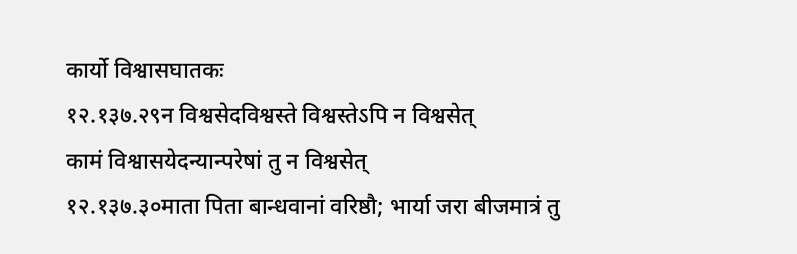कार्यो विश्वासघातकः
१२.१३७.२९न विश्वसेदविश्वस्ते विश्वस्तेऽपि न विश्वसेत्
कामं विश्वासयेदन्यान्परेषां तु न विश्वसेत्
१२.१३७.३०माता पिता बान्धवानां वरिष्ठौ; भार्या जरा बीजमात्रं तु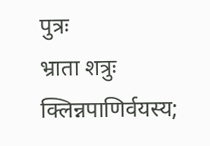पुत्रः
भ्राता शत्रुः क्लिन्नपाणिर्वयस्य;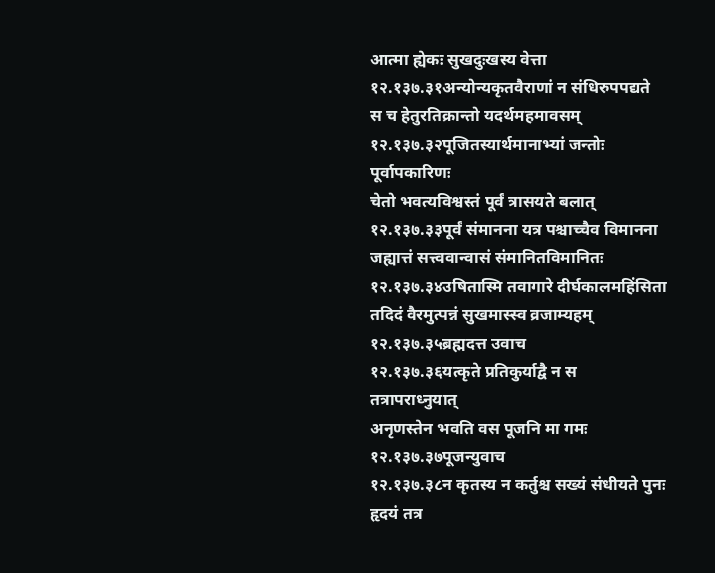आत्मा ह्येकः सुखदुःखस्य वेत्ता
१२.१३७.३१अन्योन्यकृतवैराणां न संधिरुपपद्यते
स च हेतुरतिक्रान्तो यदर्थमहमावसम्
१२.१३७.३२पूजितस्यार्थमानाभ्यां जन्तोः पूर्वापकारिणः
चेतो भवत्यविश्वस्तं पूर्वं त्रासयते बलात्
१२.१३७.३३पूर्वं संमानना यत्र पश्चाच्चैव विमानना
जह्यात्तं सत्त्ववान्वासं संमानितविमानितः
१२.१३७.३४उषितास्मि तवागारे दीर्घकालमहिंसिता
तदिदं वैरमुत्पन्नं सुखमास्स्व व्रजाम्यहम्
१२.१३७.३५ब्रह्मदत्त उवाच
१२.१३७.३६यत्कृते प्रतिकुर्याद्वै न स तत्रापराध्नुयात्
अनृणस्तेन भवति वस पूजनि मा गमः
१२.१३७.३७पूजन्युवाच
१२.१३७.३८न कृतस्य न कर्तुश्च सख्यं संधीयते पुनः
हृदयं तत्र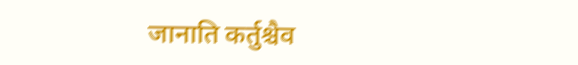जानाति कर्तुश्चैव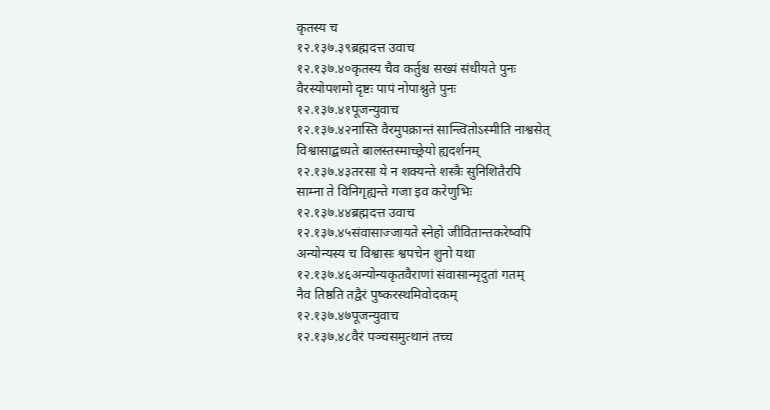कृतस्य च
१२.१३७.३९ब्रह्मदत्त उवाच
१२.१३७.४०कृतस्य चैव कर्तुश्च सख्यं संधीयते पुनः
वैरस्योपशमो दृष्टः पापं नोपाश्नुते पुनः
१२.१३७.४१पूजन्युवाच
१२.१३७.४२नास्ति वैरमुपक्रान्तं सान्त्वितोऽस्मीति नाश्वसेत्
विश्वासाद्बध्यते बालस्तस्माच्छ्रेयो ह्यदर्शनम्
१२.१३७.४३तरसा ये न शक्यन्ते शस्त्रैः सुनिशितैरपि
साम्ना ते विनिगृह्यन्ते गजा इव करेणुभिः
१२.१३७.४४ब्रह्मदत्त उवाच
१२.१३७.४५संवासाज्जायते स्नेहो जीवितान्तकरेष्वपि
अन्योन्यस्य च विश्वासः श्वपचेन शुनो यथा
१२.१३७.४६अन्योन्यकृतवैराणां संवासान्मृदुतां गतम्
नैव तिष्ठति तद्वैरं पुष्करस्थमिवोदकम्
१२.१३७.४७पूजन्युवाच
१२.१३७.४८वैरं पञ्चसमुत्थानं तच्च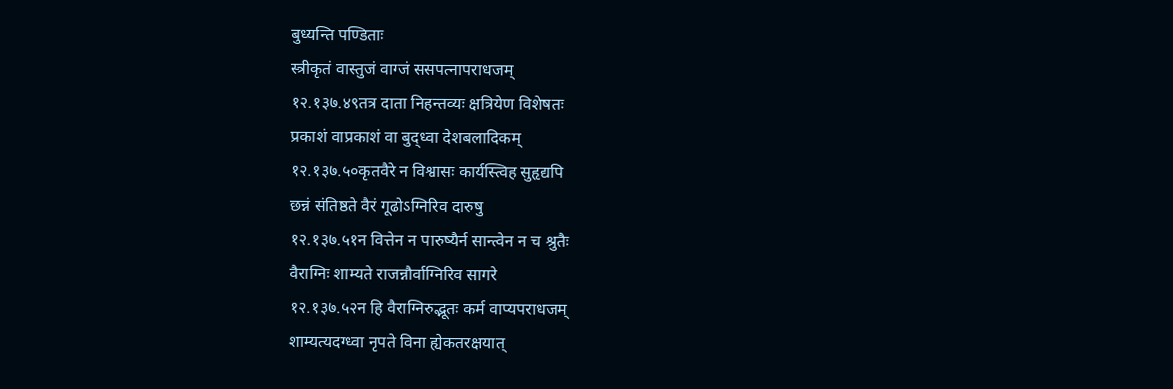बुध्यन्ति पण्डिताः
स्त्रीकृतं वास्तुजं वाग्जं ससपत्नापराधजम्
१२.१३७.४९तत्र दाता निहन्तव्यः क्षत्रियेण विशेषतः
प्रकाशं वाप्रकाशं वा बुद्ध्वा देशबलादिकम्
१२.१३७.५०कृतवैरे न विश्वासः कार्यस्त्विह सुहृद्यपि
छन्नं संतिष्ठते वैरं गूढोऽग्निरिव दारुषु
१२.१३७.५१न वित्तेन न पारुष्यैर्न सान्त्वेन न च श्रुतैः
वैराग्निः शाम्यते राजन्नौर्वाग्निरिव सागरे
१२.१३७.५२न हि वैराग्निरुद्भूतः कर्म वाप्यपराधजम्
शाम्यत्यदग्ध्वा नृपते विना ह्येकतरक्षयात्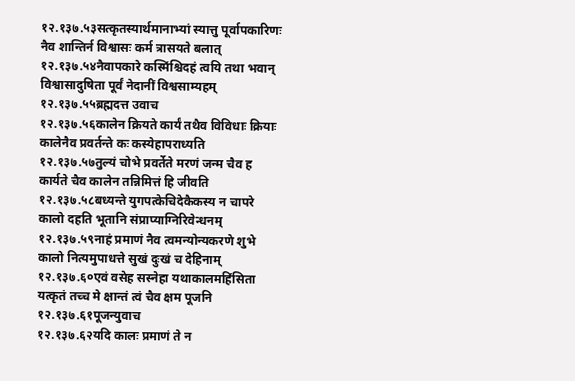१२.१३७.५३सत्कृतस्यार्थमानाभ्यां स्यात्तु पूर्वापकारिणः
नैव शान्तिर्न विश्वासः कर्म त्रासयते बलात्
१२.१३७.५४नैवापकारे कस्मिंश्चिदहं त्वयि तथा भवान्
विश्वासादुषिता पूर्वं नेदानीं विश्वसाम्यहम्
१२.१३७.५५ब्रह्मदत्त उवाच
१२.१३७.५६कालेन क्रियते कार्यं तथैव विविधाः क्रियाः
कालेनैव प्रवर्तन्ते कः कस्येहापराध्यति
१२.१३७.५७तुल्यं चोभे प्रवर्तेते मरणं जन्म चैव ह
कार्यते चैव कालेन तन्निमित्तं हि जीवति
१२.१३७.५८बध्यन्ते युगपत्केचिदेकैकस्य न चापरे
कालो दहति भूतानि संप्राप्याग्निरिवेन्धनम्
१२.१३७.५९नाहं प्रमाणं नैव त्वमन्योन्यकरणे शुभे
कालो नित्यमुपाधत्ते सुखं दुःखं च देहिनाम्
१२.१३७.६०एवं वसेह सस्नेहा यथाकालमहिंसिता
यत्कृतं तच्च मे क्षान्तं त्वं चैव क्षम पूजनि
१२.१३७.६१पूजन्युवाच
१२.१३७.६२यदि कालः प्रमाणं ते न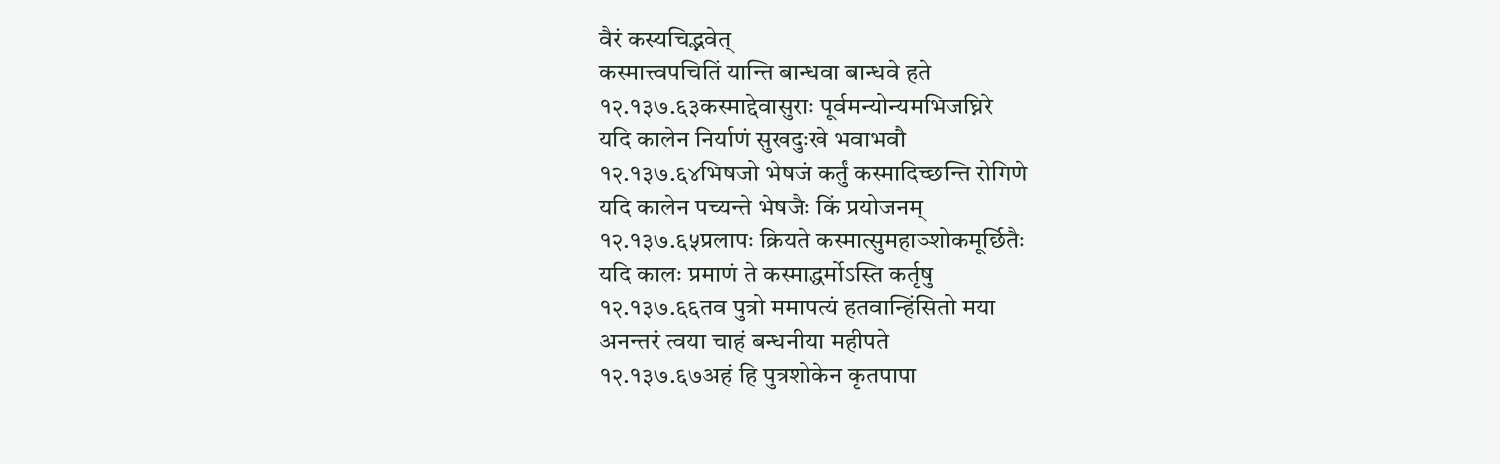वैरं कस्यचिद्भवेत्
कस्मात्त्वपचितिं यान्ति बान्धवा बान्धवे हते
१२.१३७.६३कस्माद्देवासुराः पूर्वमन्योन्यमभिजघ्निरे
यदि कालेन निर्याणं सुखदुःखे भवाभवौ
१२.१३७.६४भिषजो भेषजं कर्तुं कस्मादिच्छन्ति रोगिणे
यदि कालेन पच्यन्ते भेषजैः किं प्रयोजनम्
१२.१३७.६५प्रलापः क्रियते कस्मात्सुमहाञ्शोकमूर्छितैः
यदि कालः प्रमाणं ते कस्माद्धर्मोऽस्ति कर्तृषु
१२.१३७.६६तव पुत्रो ममापत्यं हतवान्हिंसितो मया
अनन्तरं त्वया चाहं बन्धनीया महीपते
१२.१३७.६७अहं हि पुत्रशोकेन कृतपापा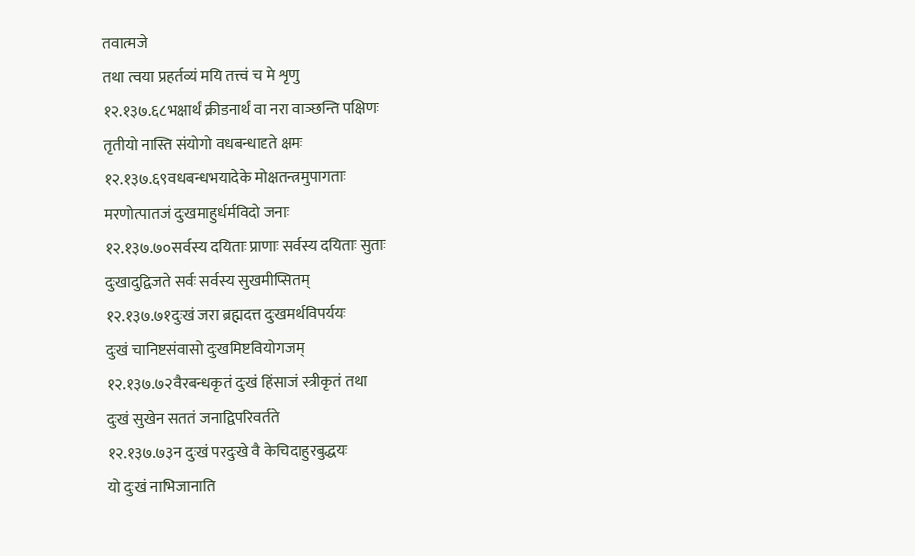तवात्मजे
तथा त्वया प्रहर्तव्यं मयि तत्त्वं च मे शृणु
१२.१३७.६८भक्षार्थं क्रीडनार्थं वा नरा वाञ्छन्ति पक्षिणः
तृतीयो नास्ति संयोगो वधबन्धादृते क्षमः
१२.१३७.६९वधबन्धभयादेके मोक्षतन्त्रमुपागताः
मरणोत्पातजं दुःखमाहुर्धर्मविदो जनाः
१२.१३७.७०सर्वस्य दयिताः प्राणाः सर्वस्य दयिताः सुताः
दुःखादुद्विजते सर्वः सर्वस्य सुखमीप्सितम्
१२.१३७.७१दुःखं जरा ब्रह्मदत्त दुःखमर्थविपर्ययः
दुःखं चानिष्टसंवासो दुःखमिष्टवियोगजम्
१२.१३७.७२वैरबन्धकृतं दुःखं हिंसाजं स्त्रीकृतं तथा
दुःखं सुखेन सततं जनाद्विपरिवर्तते
१२.१३७.७३न दुःखं परदुःखे वै केचिदाहुरबुद्धयः
यो दुःखं नाभिजानाति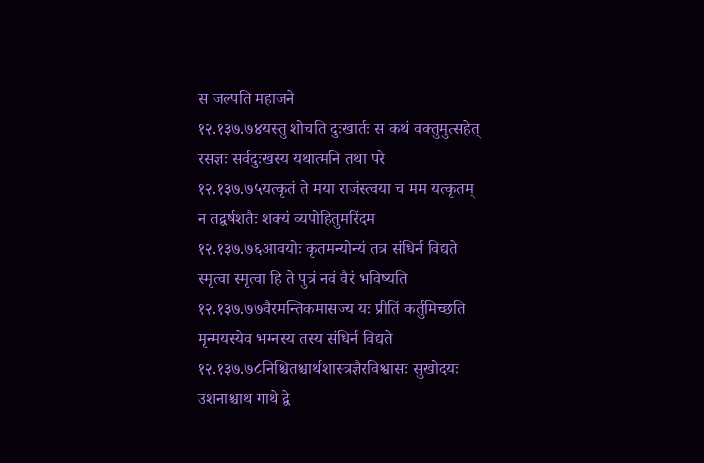स जल्पति महाजने
१२.१३७.७४यस्तु शोचति दुःखार्तः स कथं वक्तुमुत्सहेत्
रसज्ञः सर्वदुःखस्य यथात्मनि तथा परे
१२.१३७.७५यत्कृतं ते मया राजंस्त्वया च मम यत्कृतम्
न तद्वर्षशतैः शक्यं व्यपोहितुमरिंदम
१२.१३७.७६आवयोः कृतमन्योन्यं तत्र संधिर्न विद्यते
स्मृत्वा स्मृत्वा हि ते पुत्रं नवं वैरं भविष्यति
१२.१३७.७७वैरमन्तिकमासज्य यः प्रीतिं कर्तुमिच्छति
मृन्मयस्येव भग्नस्य तस्य संधिर्न विद्यते
१२.१३७.७८निश्चितश्चार्थशास्त्रज्ञैरविश्वासः सुखोदयः
उशनाश्चाथ गाथे द्वे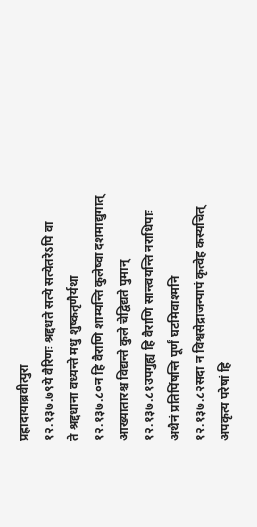प्रह्रादायाब्रवीत्पुरा
१२.१३७.७९ये वैरिणः श्रद्दधते सत्ये सत्येतरेऽपि वा
ते श्रद्दधाना वध्यन्ते मधु शुष्कतृणैर्यथा
१२.१३७.८०न हि वैराणि शाम्यन्ति कुलेष्वा दशमाद्युगात्
आख्यातारश्च विद्यन्ते कुले चेद्विद्यते पुमान्
१२.१३७.८१उपगुह्य हि वैराणि सान्त्वयन्ति नराधिपाः
अथैनं प्रतिपिंषन्ति पूर्णं घटमिवाश्मनि
१२.१३७.८२सदा न विश्वसेद्राजन्पापं कृत्वेह कस्यचित्
अपकृत्य परेषां हि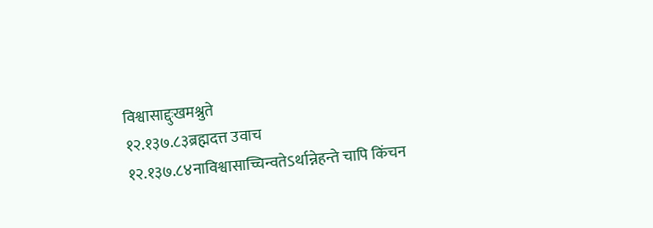विश्वासाद्दुःखमश्नुते
१२.१३७.८३ब्रह्मदत्त उवाच
१२.१३७.८४नाविश्वासाच्चिन्वतेऽर्थान्नेहन्ते चापि किंचन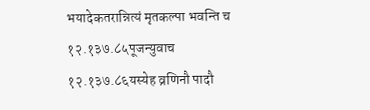भयादेकतरान्नित्यं मृतकल्पा भवन्ति च
१२.१३७.८५पूजन्युवाच
१२.१३७.८६यस्येह व्रणिनौ पादौ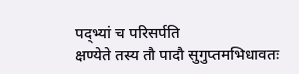पद्भ्यां च परिसर्पति
क्षण्येते तस्य तौ पादौ सुगुप्तमभिधावतः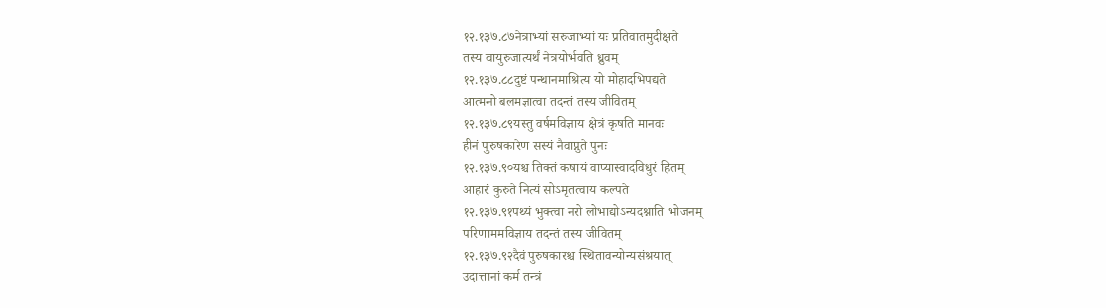१२.१३७.८७नेत्राभ्यां सरुजाभ्यां यः प्रतिवातमुदीक्षते
तस्य वायुरुजात्यर्थं नेत्रयोर्भवति ध्रुवम्
१२.१३७.८८दुष्टं पन्थानमाश्रित्य यो मोहादभिपद्यते
आत्मनो बलमज्ञात्वा तदन्तं तस्य जीवितम्
१२.१३७.८९यस्तु वर्षमविज्ञाय क्षेत्रं कृषति मानवः
हीनं पुरुषकारेण सस्यं नैवाप्नुते पुनः
१२.१३७.९०यश्च तिक्तं कषायं वाप्यास्वादविधुरं हितम्
आहारं कुरुते नित्यं सोऽमृतत्वाय कल्पते
१२.१३७.९१पथ्यं भुक्त्वा नरो लोभाद्योऽन्यदश्नाति भोजनम्
परिणाममविज्ञाय तदन्तं तस्य जीवितम्
१२.१३७.९२दैवं पुरुषकारश्च स्थितावन्योन्यसंश्रयात्
उदात्तानां कर्म तन्त्रं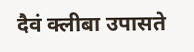दैवं क्लीबा उपासते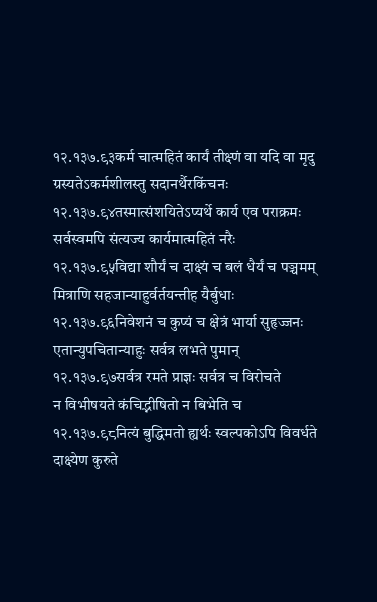१२.१३७.९३कर्म चात्महितं कार्यं तीक्ष्णं वा यदि वा मृदु
ग्रस्यतेऽकर्मशीलस्तु सदानर्थैरकिंचनः
१२.१३७.९४तस्मात्संशयितेऽप्यर्थे कार्य एव पराक्रमः
सर्वस्वमपि संत्यज्य कार्यमात्महितं नरैः
१२.१३७.९५विद्या शौर्यं च दाक्ष्यं च बलं धैर्यं च पञ्चमम्
मित्राणि सहजान्याहुर्वर्तयन्तीह यैर्बुधाः
१२.१३७.९६निवेशनं च कुप्यं च क्षेत्रं भार्या सुहृज्जनः
एतान्युपचितान्याहुः सर्वत्र लभते पुमान्
१२.१३७.९७सर्वत्र रमते प्राज्ञः सर्वत्र च विरोचते
न विभीषयते कंचिद्भीषितो न बिभेति च
१२.१३७.९८नित्यं बुद्धिमतो ह्यर्थः स्वल्पकोऽपि विवर्धते
दाक्ष्येण कुरुते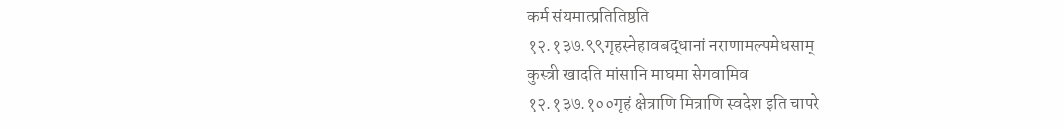कर्म संयमात्प्रतितिष्ठति
१२.१३७.९९गृहस्नेहावबद्धानां नराणामल्पमेधसाम्
कुस्त्री खादति मांसानि माघमा सेगवामिव
१२.१३७.१००गृहं क्षेत्राणि मित्राणि स्वदेश इति चापरे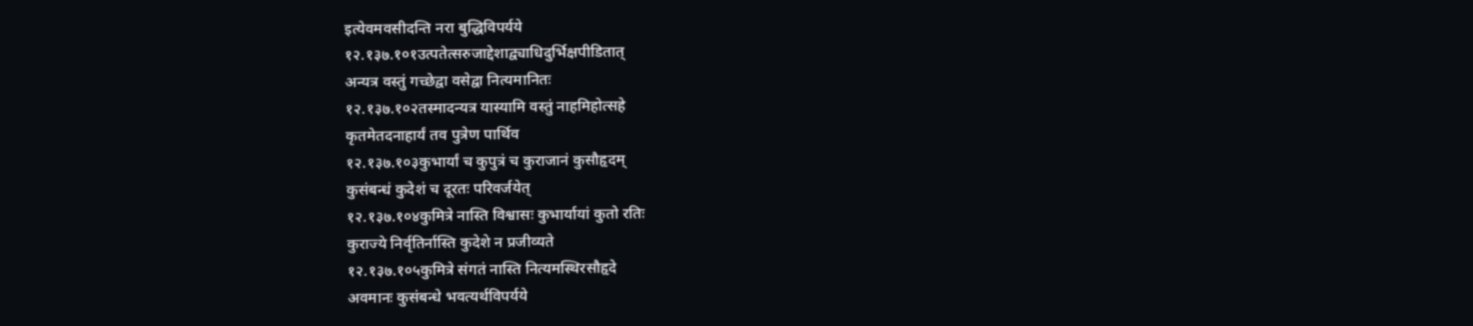इत्येवमवसीदन्ति नरा बुद्धिविपर्यये
१२.१३७.१०१उत्पतेत्सरुजाद्देशाद्व्याधिदुर्भिक्षपीडितात्
अन्यत्र वस्तुं गच्छेद्वा वसेद्वा नित्यमानितः
१२.१३७.१०२तस्मादन्यत्र यास्यामि वस्तुं नाहमिहोत्सहे
कृतमेतदनाहार्यं तव पुत्रेण पार्थिव
१२.१३७.१०३कुभार्यां च कुपुत्रं च कुराजानं कुसौहृदम्
कुसंबन्धं कुदेशं च दूरतः परिवर्जयेत्
१२.१३७.१०४कुमित्रे नास्ति विश्वासः कुभार्यायां कुतो रतिः
कुराज्ये निर्वृतिर्नास्ति कुदेशे न प्रजीव्यते
१२.१३७.१०५कुमित्रे संगतं नास्ति नित्यमस्थिरसौहृदे
अवमानः कुसंबन्धे भवत्यर्थविपर्यये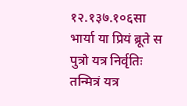१२.१३७.१०६सा भार्या या प्रियं ब्रूते स पुत्रो यत्र निर्वृतिः
तन्मित्रं यत्र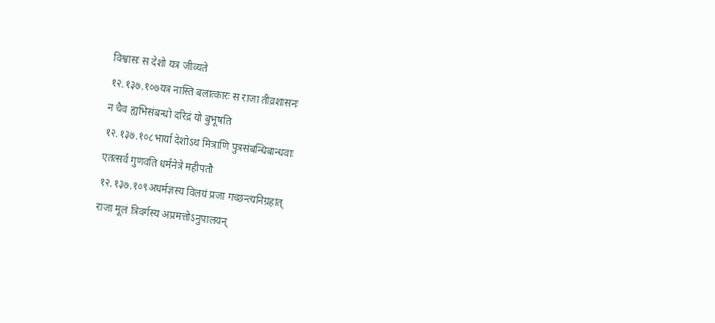विश्वासः स देशो यत्र जीव्यते
१२.१३७.१०७यत्र नास्ति बलात्कारः स राजा तीव्रशासनः
न चैव ह्यभिसंबन्धो दरिद्रं यो बुभूषति
१२.१३७.१०८भार्या देशोऽथ मित्राणि पुत्रसंबन्धिबान्धवाः
एतत्सर्वं गुणवति धर्मनेत्रे महीपतौ
१२.१३७.१०९अधर्मज्ञस्य विलयं प्रजा गच्छन्त्यनिग्रहात्
राजा मूलं त्रिवर्गस्य अप्रमत्तोऽनुपालयन्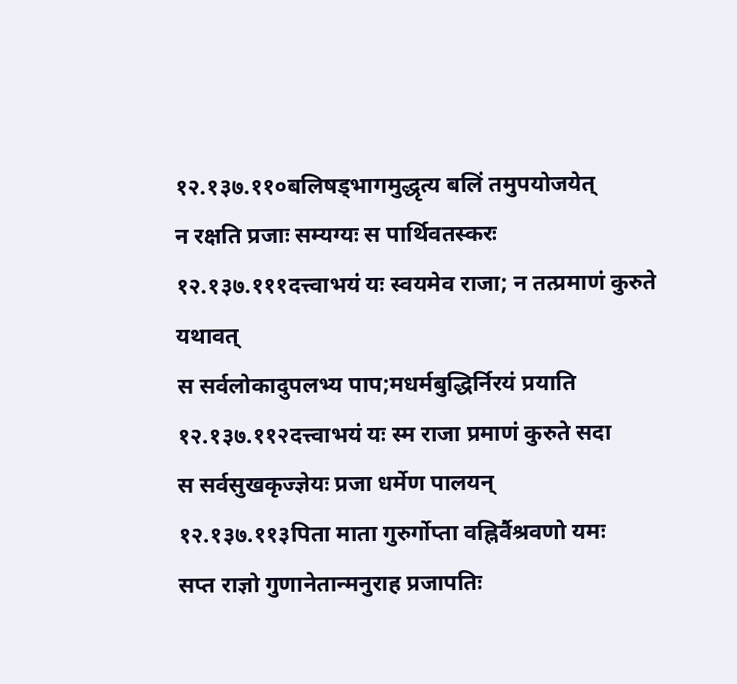१२.१३७.११०बलिषड्भागमुद्धृत्य बलिं तमुपयोजयेत्
न रक्षति प्रजाः सम्यग्यः स पार्थिवतस्करः
१२.१३७.१११दत्त्वाभयं यः स्वयमेव राजा; न तत्प्रमाणं कुरुते यथावत्
स सर्वलोकादुपलभ्य पाप;मधर्मबुद्धिर्निरयं प्रयाति
१२.१३७.११२दत्त्वाभयं यः स्म राजा प्रमाणं कुरुते सदा
स सर्वसुखकृज्ज्ञेयः प्रजा धर्मेण पालयन्
१२.१३७.११३पिता माता गुरुर्गोप्ता वह्निर्वैश्रवणो यमः
सप्त राज्ञो गुणानेतान्मनुराह प्रजापतिः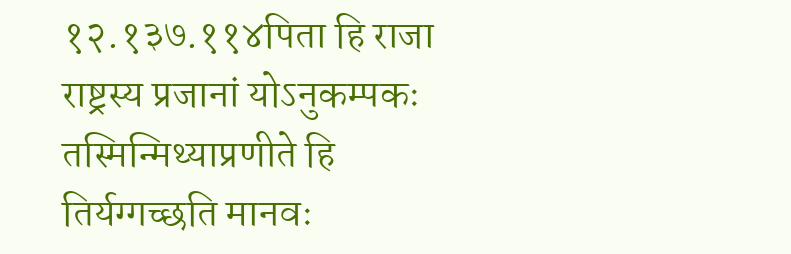१२.१३७.११४पिता हि राजा राष्ट्रस्य प्रजानां योऽनुकम्पकः
तस्मिन्मिथ्याप्रणीते हि तिर्यग्गच्छति मानवः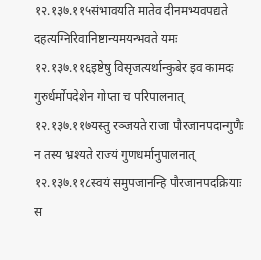१२.१३७.११५संभावयति मातेव दीनमभ्यवपद्यते
दहत्यग्निरिवानिष्टान्यमयन्भवते यमः
१२.१३७.११६इष्टेषु विसृजत्यर्थान्कुबेर इव कामदः
गुरुर्धर्मोपदेशेन गोप्ता च परिपालनात्
१२.१३७.११७यस्तु रञ्जयते राजा पौरजानपदान्गुणैः
न तस्य भ्रश्यते राज्यं गुणधर्मानुपालनात्
१२.१३७.११८स्वयं समुपजानन्हि पौरजानपदक्रियाः
स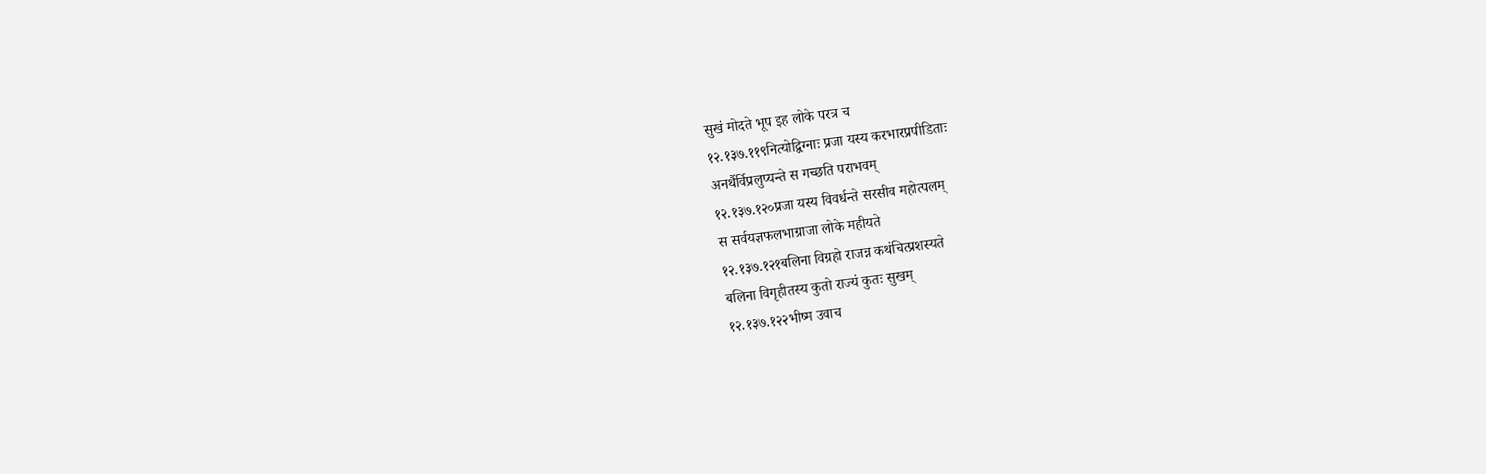सुखं मोदते भूप इह लोके परत्र च
१२.१३७.११९नित्योद्विग्नाः प्रजा यस्य करभारप्रपीडिताः
अनर्थैर्विप्रलुप्यन्ते स गच्छति पराभवम्
१२.१३७.१२०प्रजा यस्य विवर्धन्ते सरसीव महोत्पलम्
स सर्वयज्ञफलभाग्राजा लोके महीयते
१२.१३७.१२१बलिना विग्रहो राजन्न कथंचित्प्रशस्यते
बलिना विगृहीतस्य कुतो राज्यं कुतः सुखम्
१२.१३७.१२२भीष्म उवाच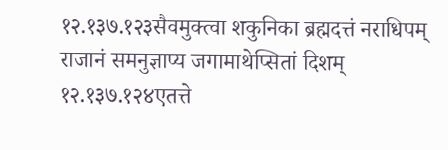१२.१३७.१२३सैवमुक्त्वा शकुनिका ब्रह्मदत्तं नराधिपम्
राजानं समनुज्ञाप्य जगामाथेप्सितां दिशम्
१२.१३७.१२४एतत्ते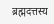ब्रह्मदत्तस्य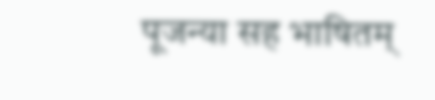पूजन्या सह भाषितम्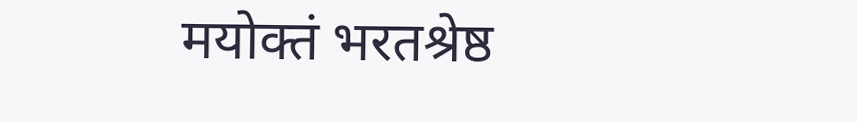मयोक्तं भरतश्रेष्ठ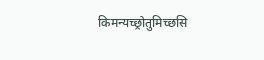किमन्यच्छ्रोतुमिच्छसि